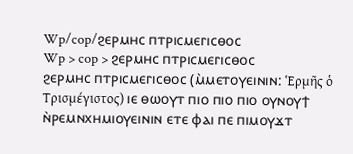Wp/cop/ϩⲉⲣⲙⲏⲥ ⲡⲧⲣⲓⲥⲙⲉⲅⲓⲥⲑⲟⲥ
Wp > cop > ϩⲉⲣⲙⲏⲥ ⲡⲧⲣⲓⲥⲙⲉⲅⲓⲥⲑⲟⲥ
ϩⲉⲣⲙⲏⲥ ⲡⲧⲣⲓⲥⲙⲉⲅⲓⲥⲑⲟⲥ (ⲙ̀ⲙⲉⲧⲟⲩⲉⲓⲛⲓⲛ: Ἑρμῆς ὁ Τρισμέγιστος) ⲓⲉ ⲑⲱⲟⲩⲧ ⲡⲓⲟ ⲡⲓⲟ ⲡⲓⲟ ⲟⲩⲛⲟⲩϯ ⲛ̀ⲣⲉⲙⲛⲭⲏⲙⲓⲟⲩⲉⲓⲛⲓⲛ ⲉⲧⲉ ⲫⲁⲓ ⲡⲉ ⲡⲓⲙⲟⲩϫⲧ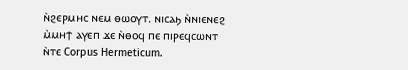ⲛ̀ϩⲉⲣⲙⲏⲥ ⲛⲉⲙ ⲑⲱⲟⲩⲧ. ⲛⲓⲥⲁϧ ⲛ̀ⲛⲓⲉⲛⲉϩ ⲙ̀ⲙⲏϯ ⲁⲩⲉⲡ ϫⲉ ⲛ̀ⲑⲟϥ ⲡⲉ ⲡⲓⲣⲉϥⲥⲱⲛⲧ ⲛ̀ⲧⲉ Corpus Hermeticum.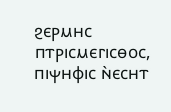ϩⲉⲣⲙⲏⲥ ⲡⲧⲣⲓⲥⲙⲉⲅⲓⲥⲑⲟⲥ, ⲡⲓⲯⲏⲫⲓⲥ ⲛ̀ⲉⲥⲏⲧ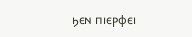ϧⲉⲛ ⲡⲓⲉⲣⲫⲉⲓ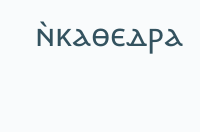ⲛ̀ⲕⲁⲑⲉⲇⲣⲁ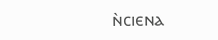ⲛ̀ⲥⲓⲉⲛⲁ